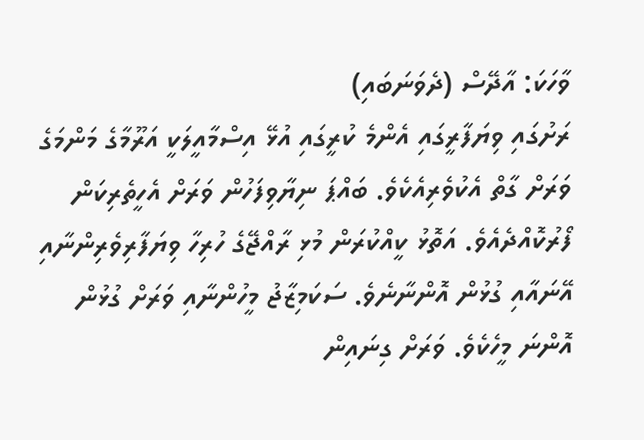ވާހަކަ: އާދޭސް (ދެވަނަބައި)
ރަށުގައި ވިޔަފާރީގައި އެންމެ ކުރީގައި އުޅޭ އިސްމާއީލަކީ އަރޫމާގެ މަންމަގެ ވަރަށް ގާތް އެކުވެރިއެކެވެ. ބައްޕަ ނިޔާވިފަހުން ވަރަށް އެހީތެރިކަން ފޯރުކޮއްދެއެވެ. އަތޮޅު ކީއްކުރަން މުޅި ރާއްޖޭގެ ހުރިހާ ވިޔަފާރިވެރިންނާއި އޭނައާއި ގުޅުން އޮންނާނެވެ. ސަކަމިޒާޖު މީހުންނާއި ވަރަށް ގުޅުން އޮންނަ މީހެކެވެ. ވަރަށް ގިނައިން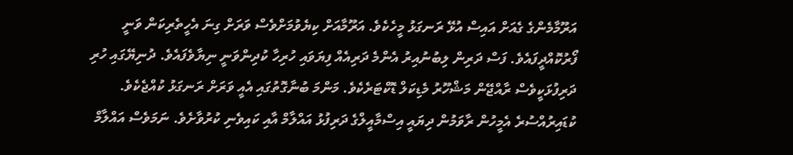އަރޫމާމެންގެ ގެއަށް އައިސް އުޅޭ ރަނގަޅު މީހެކެވެ. އަރޫމާއަށް ކިޔެވުމަށްވެސް ވަރަށް ގިނަ އެހީތެރިކަން ވަނީ ފޯރުކޮއްދީފައެވެ. ފަސް ދަރިން ލިބުނުއިރު އެންމެ ދަރިއެއް ފިޔަވައި ހުރިހާ ކުދިންވަނީ ނިޔާވެފައެވެ. ދުނިޔޭގައި ހުރި ދަރިފުޅަކީވެސް ރާއްޖޭން މަޝްހޫރު މެޑިކަލް ޑޮކްޓަރެކެވެ. މަންމަ ބުނާގޮތުގައި އެއީ ވަރަށް ރަނގަޅު ކުއްޖެކެވެ. ކުޑައިރުއްސުރެ އެމީހުން ރާވަމުން ދިޔައީ އިސްމާއީލްގެ ދަރިފުޅު އައްލާމް އާއި ކައިވެނި ކުރުވާށެވެ. ނަމަވެސް އައްލާމް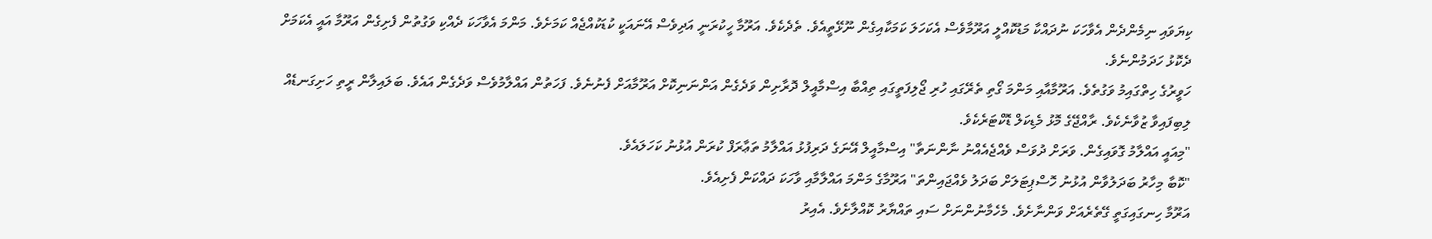ކިޔަވައި ނިމެންދެން އެވާހަކަ ނުދައްކާ މަޑުކޮއްލީ އަރޫމާވެސް އެކަހަލަ ކަމަކާއިގެން ނޫޅޭތީއެވެ. ތެދެކެވެ. އަރޫމާ ހީކުރަނީ އަދިވެސް އޭނައަކީ ކުޑަކުއްޖެއް ކަމަށެވެ. މަންމަ އެވާހަކަ ދެއްކި ވަގުތުން ފެށިގެން އަރޫމާ އައީ އެކަމަށް ދެކޮޅު ހަދަމުންނެވެ.
ހަވީރުގެ ހިތްގައިމު ވަގުތެވެ. އަރޫމާއާއި މަންމަ ގޯތި ތެރޭގައި ހުރި ޖޯލިފަތީގައި ތިއްބާ އިސްމާއީލް ދޮރާށިން ވަދެގެން އަންނަނިކޮށް އަރޫމާއަށް ފެނުނެވެ. ފަހަތުން އައްލާމުވެސް ވަދެގެން އައެވެ. ބަލައިލާން ރީތި ހަށިގަނޑެއް ލިބިފައިވާ ޒުވާނެކެވެ. ރާއްޖޭގެ މޮޅު މެޑިކަލް ޑޮކްޓަރެކެވެ.
"މިއައީ އައްލާމު ގޮވައިގެން. ވަރަށް ދުވަސް ވެއްޖެއެއްނު ނާންނަތާ" އިސްމާއީލް އޭނަގެ ދަރިފުޅު އައްލާމު ތަޢާރަފް ކުރަން އުޅުނު ކަހަލައެވެ.
"ކޮބާ މިހާރު ބަދަލުވާން އުޅުނު ހޮސްޕިޓަލަށް ބަދަލު ވެއްޖައިންތަ" އަރޫމާގެ މަންމަ އައްލާމާއި ވާހަކަ ދައްކަން ފެށިއެވެ.
އަރޫމާ ހިނގައިގަތީ ގޭތެރެއަށް ވަންނާށެވެ. މެހެމާނުންނަށް ސައި ތައްޔާރު ކޮއްލާށެވެ. އެއިރު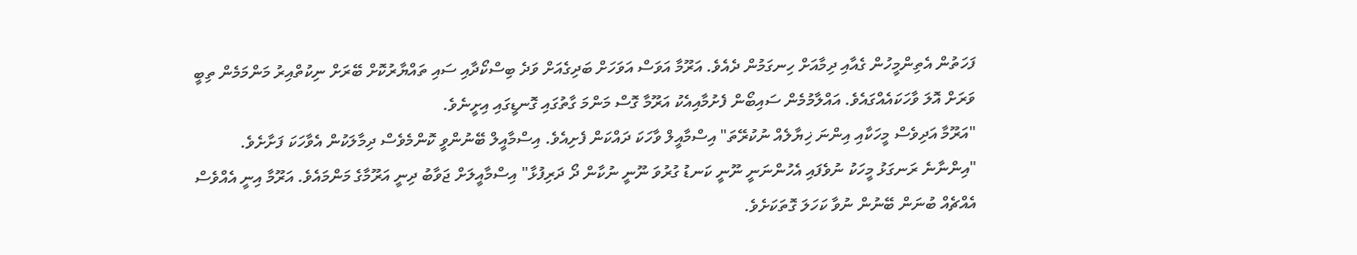ފަހަތުން އެތިންމީހުން ގެއާއި ދިމާއަށް ހިނގަމުން ދެއެވެ. އަރޫމާ އަވަސް އަވަހަށް ބަދިގެއަށް ވަދެ ބިސްކޯދާއި ސައި ތައްޔާރުކޮށް ބޭރަށް ނިކުތްއިރު މަންމަމެން ތިބީ ވަރަށް އޮލަ ވާހަކައެއްގައެވެ. އައްލާމުމެން ސައިބޯން ފެށުމާއިއެކު އަރޫމާ ގޮސް މަންމަ ގާތުގައި ގޮނޑީގައި އިށީނެވެ.
"އަރޫމާ އަދިވެސް މީހަކާއި އިންނަ ޚިޔާލެއް ނުކުރޭތަ" އިސްމާއީލް ވާހަކަ ދައްކަން ފެށިއެވެ. އިސްމާއީލް ބޭނުންވީ ކޮންމެވެސް ދިމާލަކުން އެވާހަކަ ފަށާށެވެ.
"އިންނާނެ ރަނގަޅު މީހަކު ނުވެފައި އެހުންނަނީ ނޫނީ ކަނޑު ގުރުވަ ނޫނީ ނުކާން ދޯ ދަރިފުޅާ" އިސްމާއީލަށް ޖަވާބު ދިނީ އަރޫމާގެ މަންމައެވެ. އަރޫމާ އިނީ އެއްވެސް އެއްޗެއް ބުނަން ބޭނުން ނުވާ ކަހަލަ ގޮތަކަށެވެ.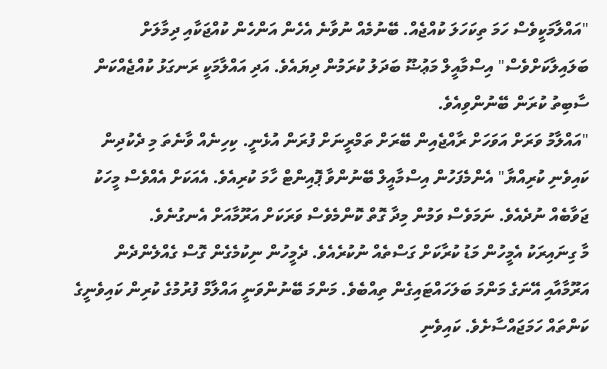"އައްލާމަކީވެސް ހަމަ ތިކަހަލަ ކުއްޖެއް. ބޭނުމެއް ނުވާނެ އެހެން އަންހެން ކުއްޖަކާއި ދިމާލަށް ބަލައިލާކަށްވެސް" އިސްމާއީލް މަޢުޟޫ ބަދަލު ކުރަމުން ދިޔައެވެ. އަދި އައްލާމަކީ ރަނގަޅު ކުއްޖެއްކަން ސާބިތު ކުރަން ބޭނުންވިއެވެ.
"އައްލާމު ވަރަށް އަވަހަށް ރާއްޖެއިން ބޭރަށް ތަމްރީނަށް ފުރަން އުޅެނީ. ކިހިނެއް ވާނެތަ މި ދެކުދިން ކައިވެނި ކުރިއްޔާ" އެންމެފަހުން އިސްމާއީލް ބޭނުންވާ ޕޮއިންޓް ހާމަ ކުރިއެވެ. އެއަކަށް އެއްވެސް މީހަކު ޖަވާބެއް ނުދެއެވެ. ނަމަވެސް ވަމުން މިދާ ގޮތް ކޮންމެވެސް ވަރަކަށް އަރޫމާއަށް އެނގުނެވެ.
މާ ގިނައިރަކު އެމީހުން މަޑު ކުރާކަށް ގަސްތެއް ނުކުރެއެވެ. ދެމީހުން ނިކުމެގެން ގޮސް ގެއްލެންދެން އަރޫމާއާއި އޭނަގެ މަންމަ ބަލަހައްޓައިގެން ތިއްބެވެ. މަންމަ ބޭނުންވަނީ އައްލާމް ފުރުމުގެ ކުރިން ކައިވެނީގެ ކަންތައް ހަމަޖައްސާށެވެ. ކައިވެނި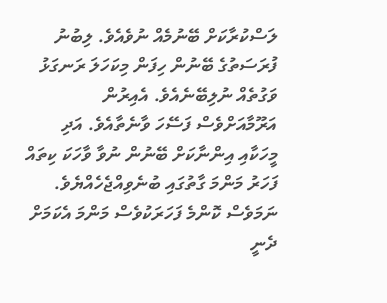ލަސްކުރާކަށް ބޭނުމެއް ނުވެއެވެ. ލިބުނު ފުރަސަތުގެ ބޭނުން ހިފަން މިކަހަލަ ރަނގަޅު ވަގުތެއް ނުލިބޭނެއެވެ. އެއިރުން އަރޫމާއަށްވެސް ފަސޭހަ ވާނެތާއެވެ. އަދި މީހަކާއި އިންނާކަށް ބޭނުން ނުވާ ވާހަކަ ކިތައް ފަހަރު މަންމަ ގާތުގައި ބުނެވިއްޖެހެއްޔެވެ. ނަމަވެސް ކޮންމެ ފަހަރަކުވެސް މަންމަ އެކަމަށް ދެނީ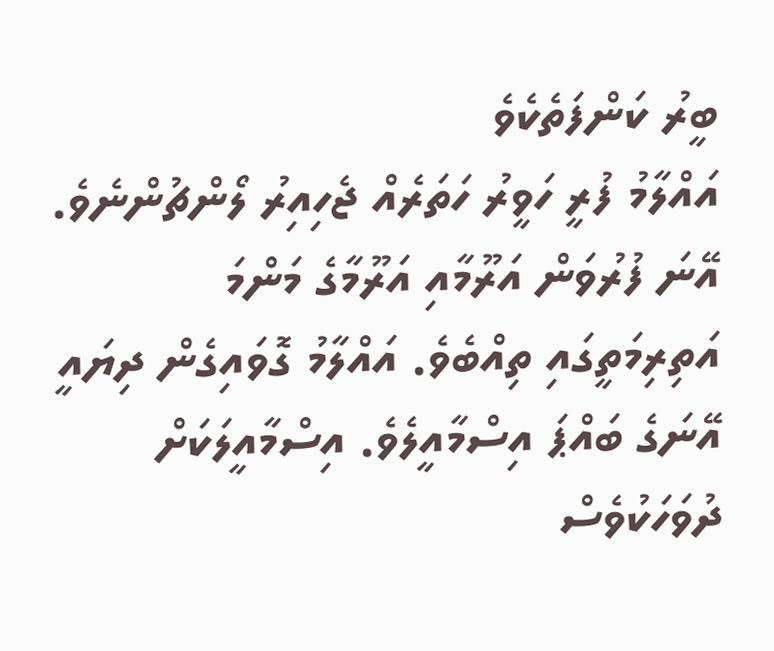ބީރު ކަންފަތެކެވެ
އައްލާމު ފުރީ ހަވީރު ހަތަރެއް ޖެހިއިރު ލޯންޗުންނެވެ. އޭނަ ފުރުވަން އަރޫމާއި އަރޫމާގެ މަންމަ އަތިރިމަތީގައި ތިއްބެވެ. އައްލާމު ގޮވައިގެން ދިޔައީ އޭނަގެ ބައްޕަ އިސްމާއީލެވެ. އިސްމާއީލަކަށް ދުވަހަކުވެސް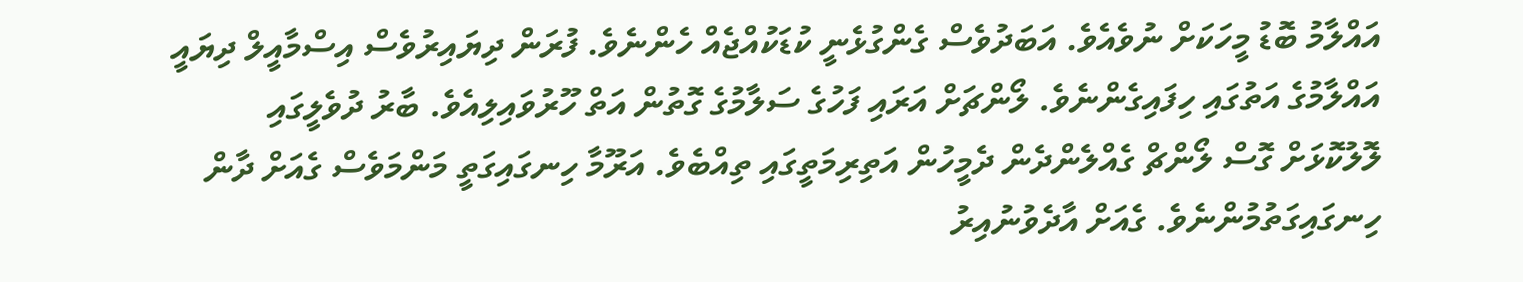އައްލާމު ބޮޑު މީހަކަށް ނުވެއެވެ. އަބަދުވެސް ގެންގުޅެނީ ކުޑަކުއްޖެއް ހެންނެވެ. ފުރަން ދިޔައިރުވެސް އިސްމާއީލް ދިޔައީ އައްލާމުގެ އަތުގައި ހިފައިގެންނެވެ. ލޯންޗަށް އަރައި ފަހުގެ ސަލާމުގެ ގޮތުން އަތް ހޫރުވައިލިއެވެ. ބާރު ދުވެލީގައި ލޮލުކޮޅަށް ގޮސް ލޯންޗް ގެއްލެންދެން ދެމީހުން އަތިރިމަތީގައި ތިއްބެވެ. އަރޫމާ ހިނގައިގަތީ މަންމަވެސް ގެއަށް ދާން ހިނގައިގަތުމުންނެވެ. ގެއަށް އާދެވުނުއިރު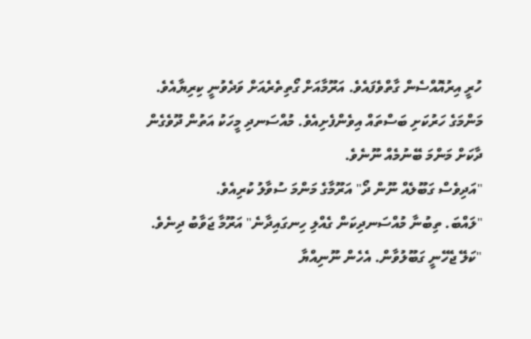ހުރީ އިރުއޮއްސެން ގާތްވެފައެވެ. އަރޫމާއަށް ގޯތިތެރެއަށް ވަދެވުނީ ކިރިޔާއެވެ. މަންމަގެ ހަރުކަށި ބަސްތައް އިވެންފެށިއެވެ. މުއްސަނދި މީހަކު އަތުން ދޫވެގެން ދާކަށް މަންމަ ބޭނުމެއް ނޫނެވެ.
"އަދިވެސް ގަބޫލެއް ނޫން ދޯ" އަރޫމާގެ މަންމަ ސުވާލު ކުރިއެވެ.
"ލައްބަ. ތިބުނާ މުއްސަނދިކަން ގެއްލި ހިނގައިދާނެ" އަރޫމާ ޖަވާބު ދިނެވެ.
"ކަލޭ ޖެހޭނީ ގަބޫލުވާން. އެހެން ނޫނިއްޔާ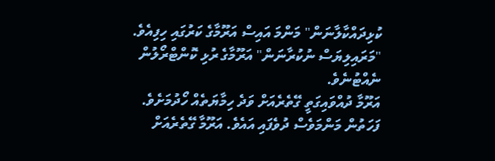ކުޅިދައްކާލާނަން" މަންމަ އައިސް އަރޫމާގެ ކަރުގައި ހިފިއެވެ.
"މަރައިލިޔަސް ނުކުރާނަން" އަރޫމާގެ ރުޅި ކޮންޓްރޯލުން ނެއްޓުނެވެ.
އަރޫމާ ދުއްވައިގަތީ ގޭތެރެއަށް ވަދެ ހިމާޔަތެއް ހޯދުމަށެވެ. ފަހަތުން މަންމަވެސް ދުވެފައި އައެވެ. އަރޫމާ ގޭތެރެއަށް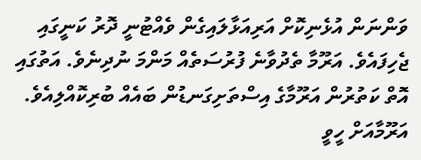ވަންނަން އުޅެނިކޮށް އަރިއަޅާލައިގެން ވެއްޓުނީ ދޮރު ކަނީގައި ޖެހިފައެވެ. އަރޫމާ ތެދުވާނެ ފުރުސަތެއް މަންމަ ނުދިނެވެ. އަތުގައި އޮތް ކަތުރުން އަރޫމާގެ އިސްތަށިގަނޑުން ބައެއް ބުރިކޮއްލިއެވެ. އަރޫމާއަށް ހީވީ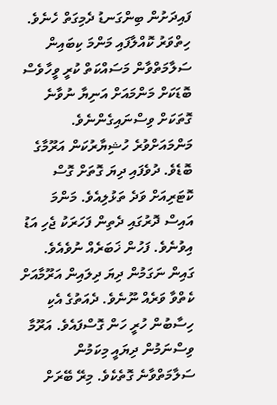ފައިދަށުން ބިންގަނޑު ދެމިގަތް ހެނެވެ. ހިތްވަރު ކޮއްލާފައި މަންމަ ކިބައިން ސަލާމަތްވާން މަސައްކަތް ކުރީ ވީހާވެސް ބޮޑަކަށް މަންމައަށް އަނިޔާ ނުވާނެ ގޮތަކަށް ވިސްނައިގެންނެވެ. މަންމައަށްވުރެ ހުޝިޔާރުކަން އަރޫމާގެ ބޮޑެވެ. ދުވެފައި ދިޔަ ގޮތަށް ގޮސް ކޮޓަރިއަށް ވަދެ ތަޅުލިއެވެ. މަންމަ އައިސް ދޮރުގައި ދެތިން ފަހަރަކު ޖެހި އަޑު އިވުނެވެ. ފަހުން ޚަބަރެއް ނުވެއެވެ. ގައިން ނަގަމުން ދިޔަ ދިލައިން އަރޫމާއަށް ކެތްވާ ވަރެއް ނޫނެވެ. ދެއަތުގެ އެކި ހިސާބުން ހުރީ ހަން ގޮސްފައެވެ. އަރޫމާ ވިސްނަމުން ދިޔައީ މިކަމުން ސަލާމަތްވާނެ ގޮތެކެވެ. މިރޭ ބޭރަށް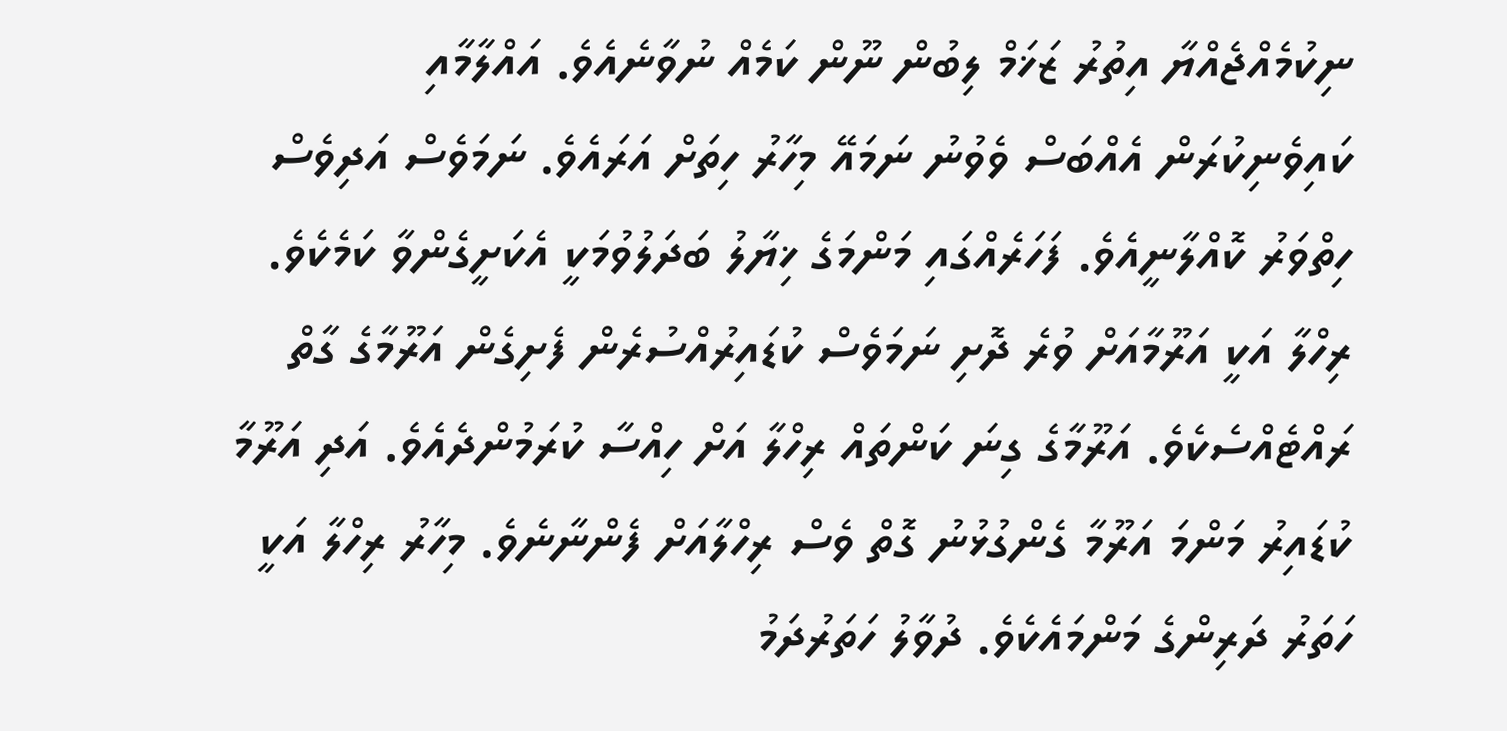ނިކުމެއްޖެއްޔާ އިތުރު ޒަޚަމް ލިބުން ނޫން ކަމެއް ނުވާނެއެވެ. އައްލާމާއި ކައިވެނިކުރަން އެއްބަސް ވެވުނު ނަމައޭ މިހާރު ހިތަށް އަރައެވެ. ނަމަވެސް އަދިވެސް ހިތްވަރު ކޮއްލާނީއެވެ. ފަހަރެއްގައި މަންމަގެ ޚިޔާލު ބަދަލުވުމަކީ އެކަށީގެންވާ ކަމެކެވެ.
ރިހްލާ އަކީ އަރޫމާއަށް ވުރެ ދޮށި ނަމަވެސް ކުޑައިރުއްސުރެން ފެށިގެން އަރޫމާގެ ގާތް ރައްޓެއްސެކެވެ. އަރޫމާގެ ގިނަ ކަންތައް ރިހްލާ އަށް ހިއްސާ ކުރަމުންދެއެވެ. އަދި އަރޫމާ ކުޑައިރު މަންމަ އަރޫމާ ގެންގުޅުނު ގޮތް ވެސް ރިހްލާއަށް ފެންނާނެވެ. މިހާރު ރިހްލާ އަކީ ހަތަރު ދަރިންގެ މަންމައެކެވެ. ދުވާލު ހަތަރުދަމު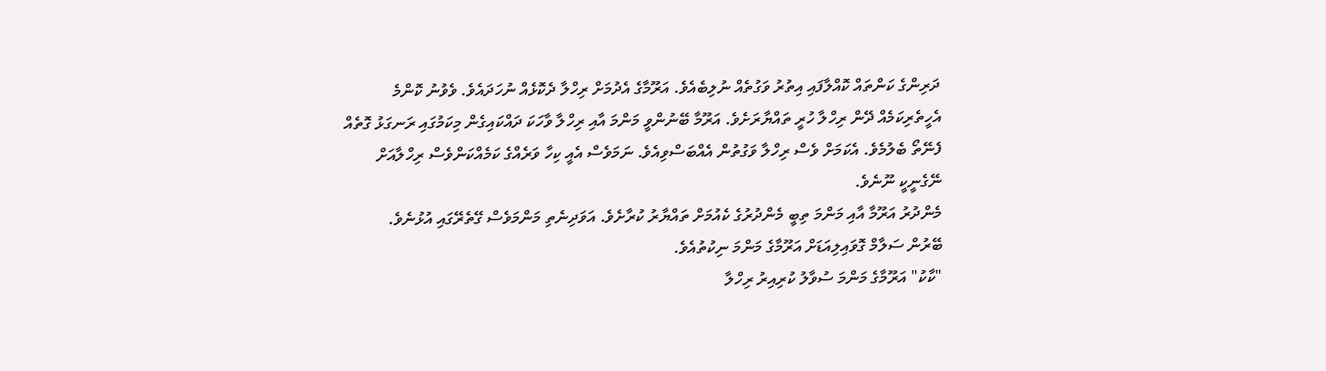ދަރިންގެ ކަންތައް ކޮއްލާފައި އިތުރު ވަގުތެއް ނުލިބެއެވެ. އަރޫމާގެ އެދުމަށް ރިހްލާ ދެކޮޅެއް ނުހަދައެވެ. ވެވުނު ކޮންމެ އެހީތެރިކަމެއް ދޭން ރިހްލާ ހުރީ ތައްޔާރަށެވެ. އަރޫމާ ބޭނުންވީ މަންމަ އާއި ރިހްލާ ވާހަކަ ދައްކައިގެން މިކަމުގައި ރަނގަޅު ގޮތެއް ފެނޭތޯ ބެލުމެވެ. އެކަމަށް ވެސް ރިހްލާ ވަގުތުން އެއްބަސްވިއެވެ. ނަމަވެސް އެއީ ކިހާ ވަރެއްގެ ކަމެއްކަންވެސް ރިހްލާއަށް ނޭގެނީކީ ނޫނެވެ.
މެންދުރު އަރޫމާ އާއި މަންމަ ތިބީ މެންދުރުގެ ކެއުމަށް ތައްޔާރު ކުރާށެވެ. އަވަދިނެތި މަންމަވެސް ގޭތެރޭގައި އުޅުނެވެ.
ބޭރުން ސަލާމް ގޮވައިލިއަޑަށް އަރޫމާގެ މަންމަ ނިކުތުއެވެ.
"ކާކު" އަރޫމާގެ މަންމަ ސުވާލު ކުރިއިރު ރިހްލާ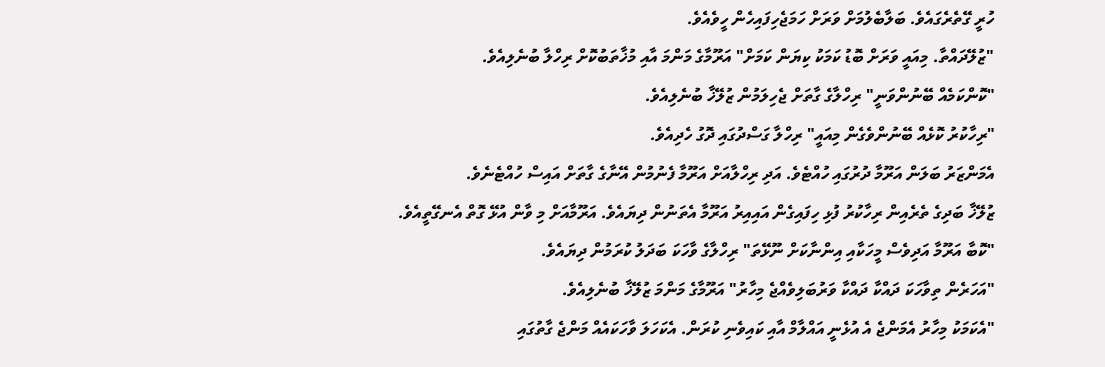ހުރީ ގޭތެރެގައެވެ. ބަލާބެލުމަށް ވަރަށް ހަމަޖެހިފައިހެން ހީވެއެވެ.
"ޒުލޭދައްތާ. މިއައީ ވަރަށް ބޮޑު ކަމަކު ކިޔަން ކަމަށް" އަރޫމާގެ މަންމަ އާއި މުޚާތަބުކޮށް ރިހްލާ ބުނެލިއެވެ.
"ކޮންކަމެއް ބޭނުންވަނީ" ރިހްލާގެ ގާތަށް ޖެހިލަމުން ޒުލޭޚާ ބުނެލިއެވެ.
"ރިހާކުރު ކޮޅެއް ބޭނުންވެގެން މިއައީ" ރިހްލާ ގަސްދުގައި ދޮގު ހެދިއެވެ.
އެމަންޒަރު ބަލަން އަރޫމާ ދުރުގައި ހުއްޓެވެ. އަދި ރިހްލާއަށް އަރޫމާ ފެނުމުން އޭނާގެ ގާތަށް އައިސް ހުއްޓެނެވެ.
ޒުލޭޚާ ބަދިގެ ތެރެއިން ރިހާކުރު ފުޅި ހިފައިގެން އައިއިރު އަރޫމާ އެތަނުން ދިޔައެވެ. އަރޫމާއަށް މި ވާން އުޅޭ ގޮތް އެނގޭތީއެވެ.
"ކޮބާ އަރޫމާ އަދިވެސް މީހަކާއި އިންނާކަށް ނޫޅޭތަ" ރިހްލާގެ ވާހަކަ ބަދަލު ކުރަމުން ދިޔައެވެ.
"އަހަރެން ތިވާހަކަ ދައްކާ ދައްކާ ވަރުބަލިވެއްޖެ މިހާރު" އަރޫމާގެ މަންމަ ޒުލޭޚާ ބުނެލިއެވެ.
"އެކަމަކު މިހާރު އެމަންޖެ އެ އުޅެނީ އައްލާމް އާއި ކައިވެނި ކުރަން. އެކަހަލަ ވާހަކައެއް މަންޖެ ގާތުގައި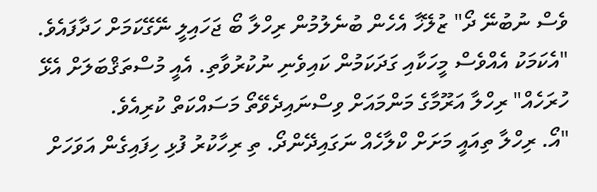ވެސް ނުބުނޭ ދޯ" ޒުލޭޚާ އެހެން ބުނެލުމުން ރިހްލާ ބޯ ޖަހައިލީ ނޭގޭކަމަށް ހަދާފައެވެ.
"އެކަމަކު އެއްވެސް މީހަކާއި ގަދަކަމުން ކައިވެނި ނުކުރުވާތި. އެއީ މުސްތަޤްބަލަށް އެޅޭ ހުރަހެއް" ރިހްލާ އަރޫމާގެ މަންމައަށް ވިސްނައިދެވޭތޯ މަސައްކަތް ކުރިއެވެ.
"އޯ. ރިހްލާ ތިއައީ މަށަށް ކްލާހެއް ނަގައިދޭންދޯ. ތި ރިހާކުރު ފުޅި ހިފައިގެން އަވަހަށް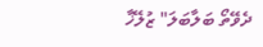ދެވޭތޯ ބަލާބަލަ" ޒުލޭޚާ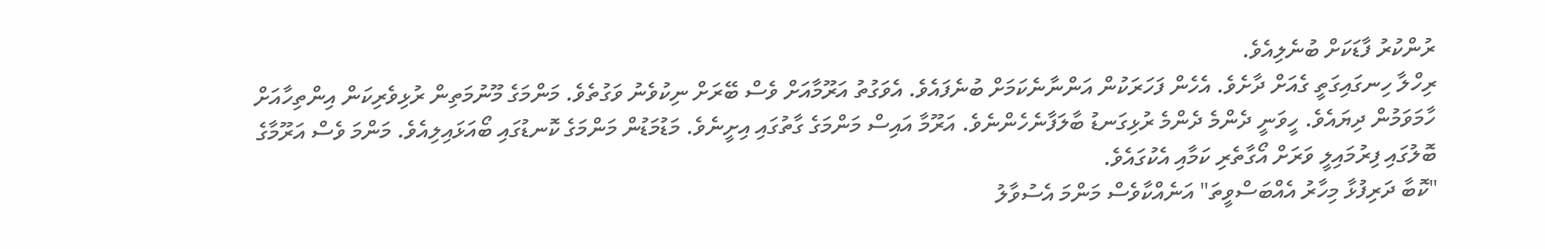ރުންކުރު ފާޑަކަށް ބުނެލިއެވެ.
ރިހްލާ ހިނގައިގަތީ ގެއަށް ދާށެވެ. އެހެން ފަހަރަކުން އަންނާނެކަމަށް ބުނެފައެވެ. އެވަގުތު އަރޫމާއަށް ވެސް ބޭރަށް ނިކުވެނު ވަގުތެވެ. މަންމަގެ މޫނުމަތިން ރުޅިވެރިކަން އިންތިހާއަށް ހާމަވަމުން ދިޔައެވެ. ހީވަނީ ދެންމެ ދެންމެ ރުޅިގަނޑު ބާލަފާނެހެންނެވެ. އަރޫމާ އައިސް މަންމަގެ ގާތުގައި އިށީނެވެ. މަޑުމަޑުން މަންމަގެ ކޮނޑުގައި ބޯއަޅައިލިއެވެ. މަންމަ ވެސް އަރޫމާގެ ބޮލުގައި ފިރުމައިލީ ވަރަށް އޯގާތެރި ކަމާއި އެކުގައެވެ.
"ކޮބާ ދަރިފުޅާ މިހާރު އެއްބަސްވީތަ" އަނެއްކާވެސް މަންމަ އެސުވާލު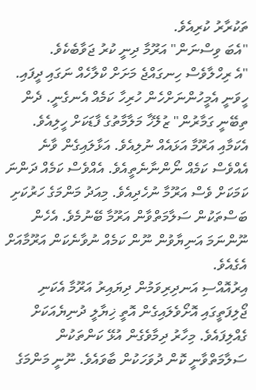ތަކުރާރު ކުރިއެވެ.
"އެބަ ވިސްނަން" އަރޫމާ ދިނީ ކުރު ޖަވާބެކެވެ.
"އެ ރިހްލާވެސް ހިނގައްޖެ މަށަށް ކްލާހެއް ނަގައި ދީފައި. ހީވަނީ އެމީހުންނަށްހެން ހުރިހާ ކަމެއް އެނގެނީ. ދެން ތިބޭނީ ގަމާރުން" ޒުލޭޚާ މަލާމާތުގެ ފާޑަކަށް ހީލިއެވެ.
އެކަމާއި އަރޫމާ އަޅައެއް ނުލިއެވެ. އަޅާލައިގެން ވާނެ އެއްވެސް ކަމެއް ނޯންނާނެތީއެވެ. އެއްވެސް ކަމެއް ދަންނަ ކަމަކަށް ވެސް އަރޫމާ ނުހެދިއެވެ. މިއަދު މަންމަގެ ހަރުކަށި ބަސްތަކުން ސަލާމަތްވާން އަރޫމާ ބޭނުމެވެ. އެހެން ނޫންނަމަ އަނިޔާވުން ނޫން ކަމެއް ނުވާނެކަން އަރޫމާއަށް އެގެއެވެ.
އިރުއޮއްސި އަނދިރިވަމުން ދިޔައިރު އަރޫމާ އެކަނި ޖޯލިފަތީގައި އޮށޯވެލައިގެން އޮތީ ޚިޔާލީ ދުނިޔެއަކަށް ގެއްލިފައެވެ. މިހާރު ދިމާވެގެން އުޅޭ ކަންތަކުން ސަލާމަތްވާނީ ކޮން ދުވަހަކުން ބާވައެވެ. ނޫނީ މަންމަގެ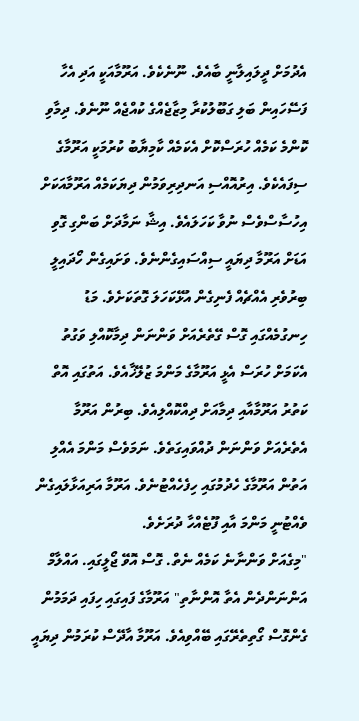އެދުމަށް ދީލައިލާނީ ބާއެވެ. ނޫނެކެވެ. އަރޫމާއަކީ އަދި އެހާ ފަސޭހައިން ބަލި ގަބޫލުކުރާ މިޒާޖެއްގެ ކުއްޖެއް ނޫނެވެ. ދިމާވި ކޮންމެ ކަމެއް ހުރަސްކޮށް އެކަމެއް ކާމިޔާބު ކުރުމަކީ އަރޫމާގެ ސިފައެކެވެ. އިރުއޮއްސި އަނދިރިވަމުން ދިޔަކަމެއް އަރޫމާއަކަށް އިހުސާސްވެސް ނުވާ ކަހަލައެވެ. އިޝާ ނަމާދަށް ބަންގި ގޮވި އަޑަށް އަރޫމާ ދިޔައީ ސިއްސައިގެންނެވެ. ވަށައިގެން ހޯދައިލީ ބިރުވެރި އެއްޗެއް ފެނިގެން އުޅޭކަހަލަ ގޮތަކަށެވެ. މަޑު ހިނގުމެއްގައި ގޮސް ގޭތެރެއަށް ވަންނަން ދިމާކޮއްލި ވަގުތު އެކަމަށް ހުރަސް އެޅީ އަރޫމާގެ މަންމަ ޒުލޭޚާއެވެ. އަތުގައި އޮތް ކަތުރު އަރޫމާއާއި ދިމާއަށް ދިއްކޮއްލިއެވެ. ބިރުން އަރޫމާ އެތެރެއަށް ވަންނަން ދުއްވައިގަތެވެ. ނަމަވެސް މަންމަ އެއްލި އަތުން އަރޫމާގެ ހެދުމުގައި ހިފެހެއްޓުނެވެ. އަރޫމާ އަރިއަޅާލައިގެން ވެއްޓުނީ މަންމަ އާއި ފޫޓެއްހާ ދުރަށެވެ.
"މިގެއަށް ވަންނާނެ ކަމެއް ނެތް. ގޮސް އޮވޭ ޖޯލީގައި. އައްލާމް އަންނަންދެން އެތާ އޮންނާތި" އަރޫމާގެ ފައިގައި ހިފައި ދަމަމުން ގެންގޮސް ގޯތިތެރޭގައި ބޭއްވިއެވެ. އަރޫމާ އާދޭސް ކުރަމުން ދިޔައީ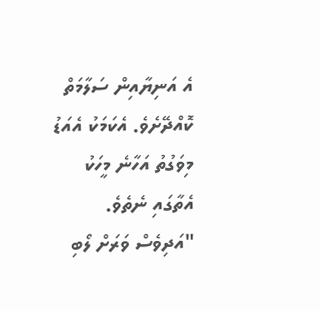އެ އަނިޔާއިން ސަލާމަތް ކޮއްދޭށެވެ. އެކަމަކު އެއަޑު މިވަގުތު އަހާނެ މީހަކު އެތާގައި ނެތެވެ.
"އަދިވެސް ވަރަށް ލޯބި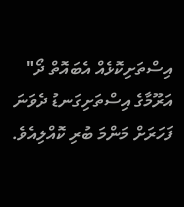އިސްތަށިކޮޅެއް އެބައޮތް ދޯ" އަރޫމާގެ އިސްތަށިގަނޑު ދެވަނަ ފަހަރަށް މަންމަ ބުރި ކޮއްލިއެވެ.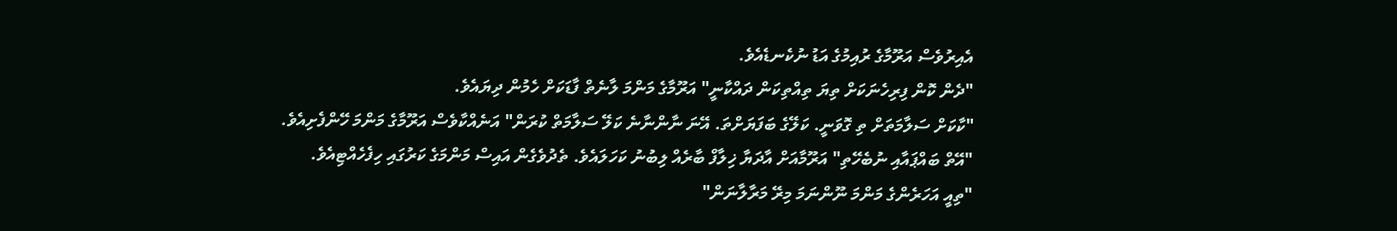އެއިރުވެސް އަރޫމާގެ ރުއިމުގެ އަޑު ނުކެނޑެއެވެ.
"ދެން ކޮން ފިރިހެނަކަށް ތިޔަ ތިއްތިކަން ދައްކާނީ" އަރޫމާގެ މަންމަ ލާނެތް ފާޑަކަށް ހެމުން ދިޔައެވެ.
"ކާކަށް ސަލާމަތަށް ތި ގޮވަނީ. ކަލޭގެ ބަފަޔަށްތަ. އޭނަ ނާންނާނެ ކަލޭ ސަލާމަތް ކުރަން" އަނެއްކާވެސް އަރޫމާގެ މަންމަ ހޭންފެށިއެވެ.
"އޭތް ބައްޕައާއި ނުބެހޭތި" އަރޫމާއަށް އާދަޔާ ޚިލާފް ބާރެއް ލިބުނު ކަހަލައެވެ. ތެދުވެގެން އައިސް މަންމަގެ ކަރުގައި ހިފެހެއްޓިއެވެ.
"ތިއީ އަހަރެންގެ މަންމަ ނޫންނަމަ މިރޭ މަރާލާނަން"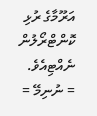އަރޫމާގެ ރުޅި ކޮންޓްރޯލުން ނެއްޓިއެވެ.
= ނުނިމޭ =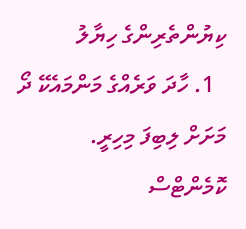ކިޔުންތެރިންގެ ހިޔާލު
  1. ހާދަ ވަރެއްގެ މަންމައެކޭ ދޯ މަށަށް ލިބިފަ މިހިރީ.
ކޮމެންޓްސް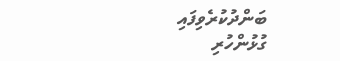ބަންދުކުރެވިފައި
ގުޅުންހުރި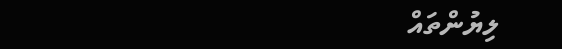ލިޔުންތައް